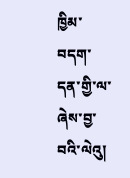ཁྱིམ་བདག་དན་གྱི་ལ་ཞེས་བྱ་བའི་ལེའུ།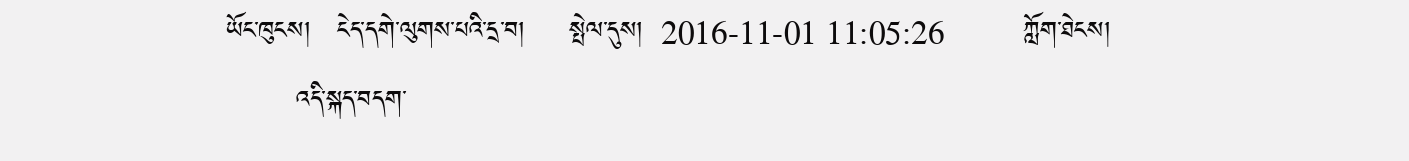ཡོང་ཁུངས།   ངེད་དགེ་ལུགས་པའི་དྲ་བ།     སྤེལ་དུས།  2016-11-01 11:05:26         ཀློག་ཐེངས།
        འདི་སྐད་བདག་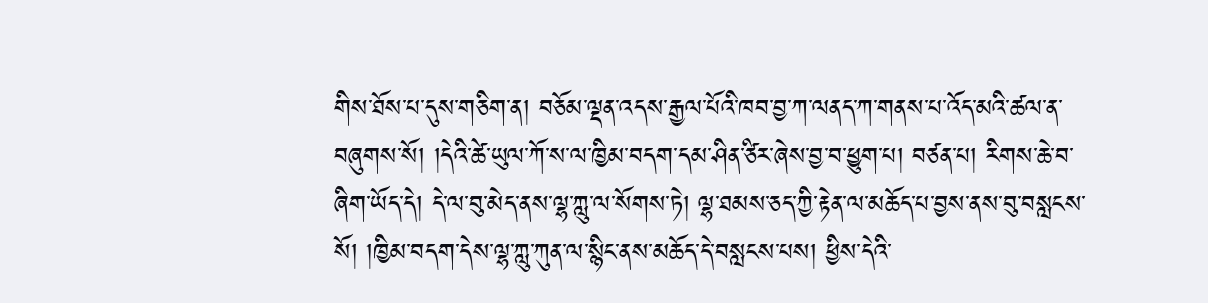གིས་ཐོས་པ་དུས་གཅིག་ན། བཅོམ་ལྡན་འདས་རྒྱལ་པོའི་ཁབ་བྱ་ཀ་ལནད་ཀ་གནས་པ་འོད་མའི་ཚལ་ན་བཞུགས་སོ། །དེའི་ཚེ་ཡུལ་ཀོ་ས་ལ་ཁྱིམ་བདག་དམ་ཤིན་ཙིར་ཞེས་བྱ་བ་ཕྱུག་པ། བཙན་པ། རིགས་ཆེ་བ་ཞིག་ཡོད་དེ། དེ་ལ་བུ་མེད་ནས་ལྷ་ཀླུ་ལ་སོགས་ཏེ། ལྷ་ཐམས་ཅད་ཀྱི་རྟེན་ལ་མཆོད་པ་བྱས་ནས་བུ་བསླངས་སོ། །ཁྱིམ་བདག་དེས་ལྷ་ཀླུ་ཀུན་ལ་སྙིང་ནས་མཆོད་དེ་བསླངས་པས། ཕྱིས་དེའི་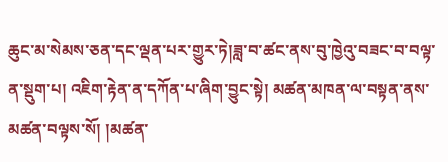ཆུང་མ་སེམས་ཅན་དང་ལྡན་པར་གྱུར་ཏེ།ཟླ་བ་ཚང་ནས་བུ་ཁྱེའུ་བཟང་བ་བལྟ་ན་སྡུག་པ། འཇིག་རྟེན་ན་དཀོན་པ་ཞིག་བྱུང་སྟེ། མཚན་མཁན་ལ་བསྟན་ནས་མཚན་བལྟས་སོ། །མཚན་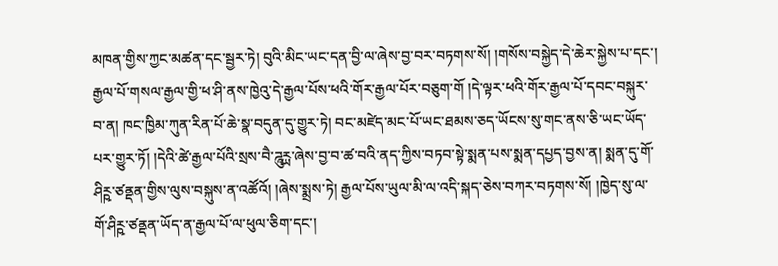མཁན་གྱིས་ཀྱང་མཚན་དང་སྦྱར་ཏེ། བུའི་མིང་ཡང་དན་བྱི་ལ་ཞེས་བྱ་བར་བཏགས་སོ། །གསོས་བསྐྱེད་དེ་ཆེར་སྐྱེས་པ་དང་། རྒྱལ་པོ་གསལ་རྒྱལ་གྱི་ཕ་ཤི་ནས་ཁྱེའུ་དེ་རྒྱལ་པོས་ཕའི་གོར་རྒྱལ་པོར་བཅུག་གོ །དེ་ལྟར་ཕའི་གོར་རྒྱལ་པོ་དབང་བསྐུར་བ་ན། ཁང་ཁྱིམ་ཀུན་རིན་པོ་ཆེ་སྣ་བདུན་དུ་གྱུར་ཏེ། བང་མཛེད་མང་པོ་ཡང་ཐམས་ཅད་ཡོངས་སུ་གང་ནས་ཅི་ཡང་ཡོད་པར་གྱུར་ཏོ། །དེའི་ཚེ་རྒྱལ་པོའི་སྲས་བཻ་ཌཱུཪྻ་ཞེས་བྱ་བ་ཚ་བའི་ནད་ཀྱིས་བཏབ་སྟེ་སྨན་པས་སྨན་དཔྱད་བྱས་ན། སྨན་དུ་གོ་ཤིཪྵ་ཙནྡན་གྱིས་ལུས་བསྐུས་ན་འཚོའོ། །ཞེས་སྨྲས་ཏེ། རྒྱལ་པོས་ཡུལ་མི་ལ་འདི་སྐད་ཅེས་བཀར་བཏགས་སོ། །ཁྱེད་སུ་ལ་གོ་ཤིཪྵ་ཙནྡན་ཡོད་ན་རྒྱལ་པོ་ལ་ཕུལ་ཅིག་དང་།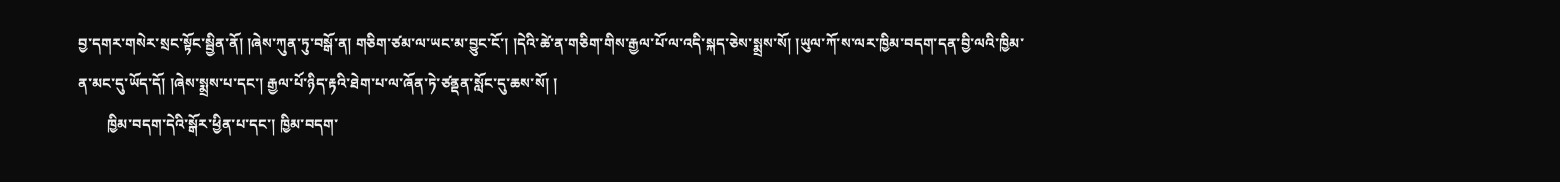བྱ་དགར་གསེར་སྲང་སྟོང་སྦྱིན་ནོ། །ཞེས་ཀུན་ཏུ་བསྒོ་ན། གཅིག་ཙམ་ལ་ཡང་མ་བྱུང་ངོ་། །དེའི་ཚེ་ན་གཅིག་གིས་རྒྱལ་པོ་ལ་འདི་སྐད་ཅེས་སྨྲས་སོ། །ཡུལ་ཀོ་ས་ལར་ཁྱིམ་བདག་དན་བྱི་ལའི་ཁྱིམ་ན་མང་དུ་ཡོད་དོ། །ཞེས་སྨྲས་པ་དང་། རྒྱལ་པོ་ཉིད་རྟའི་ཐེག་པ་ལ་ཞོན་ཏེ་ཙནྡན་སློང་དུ་ཆས་སོ། །
        ཁྱིམ་བདག་དེའི་སྒོར་ཕྱིན་པ་དང་། ཁྱིམ་བདག་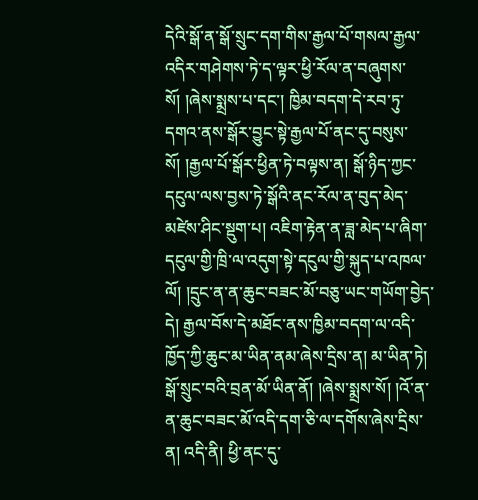དེའི་སྒོ་ན་སྒོ་སྲུང་དག་གིས་རྒྱལ་པོ་གསལ་རྒྱལ་འདིར་གཤེགས་ཏེ་ད་ལྟར་ཕྱི་རོལ་ན་བཞུགས་སོ། །ཞེས་སྨྲས་པ་དང་། ཁྱིམ་བདག་དེ་རབ་ཏུ་དགའ་ནས་སྒོར་བྱུང་སྟེ་རྒྱལ་པོ་ནང་དུ་བསུས་སོ། །རྒྱལ་པོ་སྒོར་ཕྱིན་ཏེ་བལྟས་ན། སྒོ་ཉིད་ཀྱང་དངུལ་ལས་བྱས་ཏེ་སྒོའི་ནང་རོལ་ན་བུད་མེད་མཛེས་ཤིང་སྡུག་པ། འཇིག་རྟེན་ན་ཟླ་མེད་པ་ཞིག་དངུལ་གྱི་ཁྲི་ལ་འདུག་སྟེ་དངུལ་གྱི་སྐུད་པ་འཁལ་ལོ། །དྲུང་ན་ན་ཆུང་བཟང་མོ་བཅུ་ཡང་གཡོག་བྱེད་དེ། རྒྱལ་བོས་དེ་མཐོང་ནས་ཁྱིམ་བདག་ལ་འདི་ཁྱོད་ཀྱི་ཆུང་མ་ཡིན་ནམ་ཞེས་དྲིས་ན། མ་ཡིན་ཏེ། སྒོ་སྲུང་བའི་བྲན་མོ་ཡིན་ནོ། །ཞེས་སྨྲས་སོ། །འོ་ན་ན་ཆུང་བཟང་མོ་འདི་དག་ཅི་ལ་དགོས་ཞེས་དྲིས་ན། འདི་ནི། ཕྱི་ནང་དུ་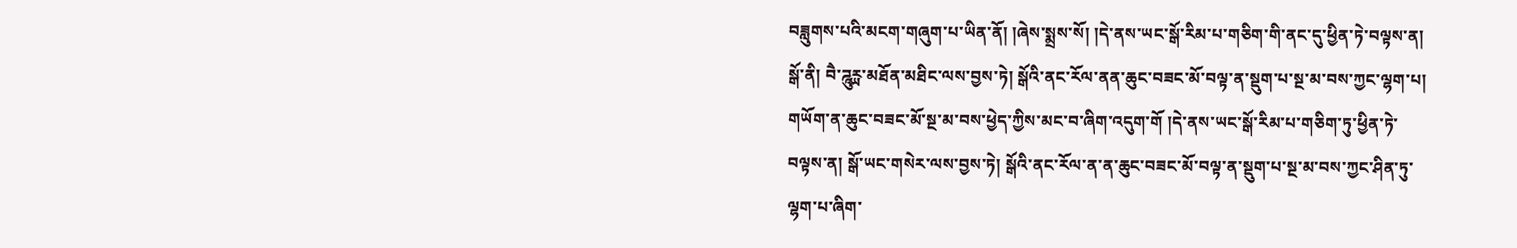བཟླུགས་པའི་མངག་གཞུག་པ་ཡིན་ནོ། །ཞེས་སྨྲས་སོ། །དེ་ནས་ཡང་སྒོ་རིམ་པ་གཅིག་གི་ནང་དུ་ཕྱིན་ཏེ་བལྟས་ན། སྒོ་ནི། བཻ་ཌཱུཪྻ་མཐོན་མཐིང་ལས་བྱས་ཏེ། སྒོའི་ནང་རོལ་ནན་ཆུང་བཟང་མོ་བལྟ་ན་སྡུག་པ་སྔ་མ་བས་ཀྱང་ལྷག་པ། གཡོག་ན་ཆུང་བཟང་མོ་སྔ་མ་བས་ཕྱེད་ཀྱིས་མང་བ་ཞིག་འདུག་གོ །དེ་ནས་ཡང་སྒོ་རིམ་པ་གཅིག་ཏུ་ཕྱིན་ཏེ་བལྟས་ན། སྒོ་ཡང་གསེར་ལས་བྱས་ཏེ། སྒོའི་ནང་རོལ་ན་ན་ཆུང་བཟང་མོ་བལྟ་ན་སྡུག་པ་སྔ་མ་བས་ཀྱང་ཤིན་ཏུ་ལྷག་པ་ཞིག་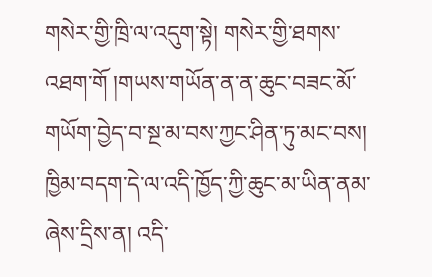གསེར་གྱི་ཁྲི་ལ་འདུག་སྟེ། གསེར་གྱི་ཐགས་འཐག་གོ །གཡས་གཡོན་ན་ན་ཆུང་བཟང་མོ་གཡོག་བྱེད་བ་སྔ་མ་བས་ཀྱང་ཤིན་ཏུ་མང་བས། ཁྱིམ་བདག་དེ་ལ་འདི་ཁྱོད་ཀྱི་ཆུང་མ་ཡིན་ནམ་ཞེས་དྲིས་ན། འདི་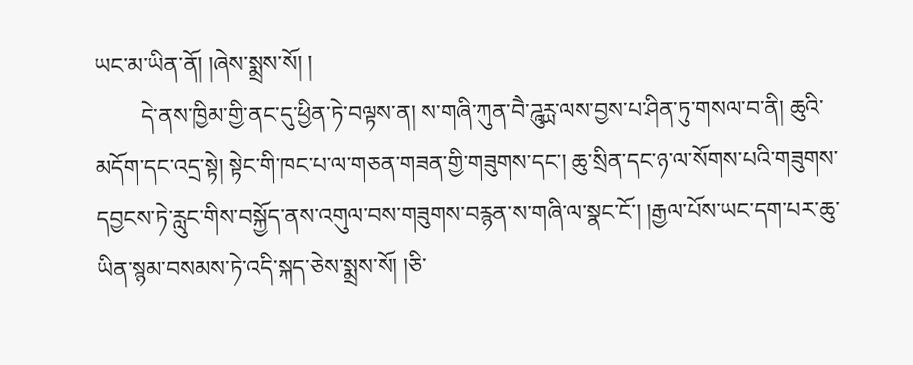ཡང་མ་ཡིན་ནོ། །ཞེས་སྨྲས་སོ། །
        དེ་ནས་ཁྱིམ་གྱི་ནང་དུ་ཕྱིན་ཏེ་བལྟས་ན། ས་གཞི་ཀུན་བཻ་ཌཱུཪྻ་ལས་བྱས་པ་ཤིན་ཏུ་གསལ་བ་ནི། ཆུའི་མདོག་དང་འདྲ་སྟེ། སྟེང་གི་ཁང་པ་ལ་གཅན་གཟན་གྱི་གཟུགས་དང་། ཆུ་སྲིན་དང་ཉ་ལ་སོགས་པའི་གཟུགས་དབྱངས་ཏེ་རླུང་གིས་བསྐྱོད་ནས་འགུལ་བས་གཟུགས་བརྙན་ས་གཞི་ལ་སྣང་ངོ་། །རྒྱལ་པོས་ཡང་དག་པར་ཆུ་ཡིན་སྙམ་བསམས་ཏེ་འདི་སྐད་ཅེས་སྨྲས་སོ། །ཅི་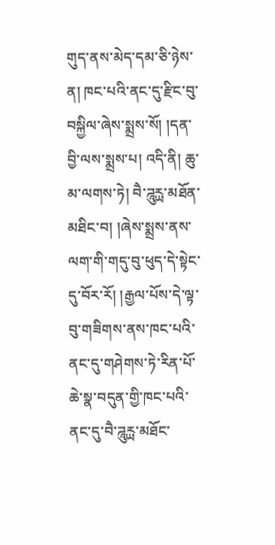གུད་ནས་མེད་དམ་ཅི་ཉེས་ན། ཁང་པའི་ནང་དུ་རྫིང་བུ་བསྐྱིལ་ཞེས་སྨྲས་སོ། །དན་བྱི་ལས་སྨྲས་པ། འདི་ནི། ཆུ་མ་ལགས་ཏེ། བཻ་ཌཱུཪྻ་མཐོན་མཐིང་བ། །ཞེས་སྨྲས་ནས་ལག་གི་གདུ་བུ་ཕུད་དེ་སྟེང་དུ་བོར་རོ། །རྒྱལ་པོས་དེ་ལྟ་བུ་གཟིགས་ནས་ཁང་པའི་ནང་དུ་གཤེགས་ཏེ་རིན་པོ་ཆེ་སྣ་བདུན་གྱི་ཁང་པའི་ནང་དུ་བཻ་ཌཱུཪྻ་མཐོང་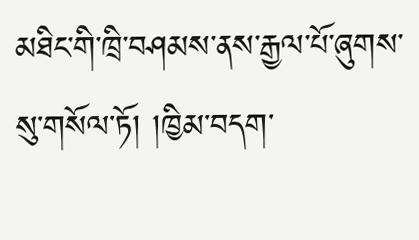མཐིང་གི་ཁྲི་བཤམས་ནས་རྒྱལ་པོ་ཞུགས་སུ་གསོལ་ཏོ། །ཁྱིམ་བདག་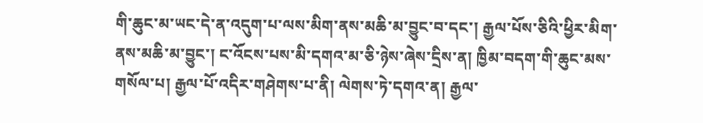གི་ཆུང་མ་ཡང་དེ་ན་འདུག་པ་ལས་མིག་ནས་མཆི་མ་བྱུང་བ་དང་། རྒྱལ་པོས་ཅིའི་ཕྱིར་མིག་ནས་མཆི་མ་བྱུང་། ང་འོངས་པས་མི་དགའ་མ་ཅི་ཉེས་ཞེས་དྲིས་ན། ཁྱིམ་བདག་གི་ཆུང་མས་གསོལ་པ། རྒྱལ་པོ་འདིར་གཤེགས་པ་ནི། ལེགས་ཏེ་དགའ་ན། རྒྱལ་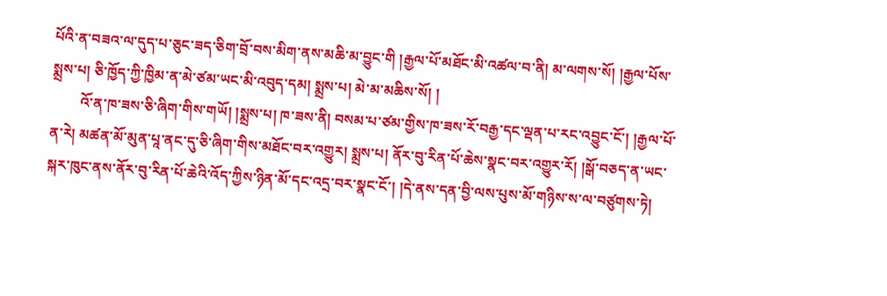པོའི་ན་བཟའ་ལ་དུད་པ་ཅུང་ཟད་ཅིག་བྲོ་བས་མིག་ནས་མཆི་མ་བྱུང་གི །རྒྱལ་པོ་མཐོང་མི་འཚལ་བ་ནི། མ་ལགས་སོ། །རྒྱལ་པོས་སྨྲས་པ། ཅི་ཁྱོད་ཀྱི་ཁྱིམ་ན་མེ་ཙམ་ཡང་མི་འབུད་དམ། སྨྲས་པ། མེ་མ་མཆིས་སོ། །
        འོ་ན་ཁ་ཟས་ཅི་ཞིག་གིས་གཡོ། །སྨྲས་པ། ཁ་ཟས་ནི། བསམ་པ་ཙམ་གྱིས་ཁ་ཟས་རོ་བརྒྱ་དང་ལྡན་པ་རང་འབྱུང་ངོ་། །རྒྱལ་པོ་ན་རེ། མཚན་མོ་མུན་པཱ་ནང་དུ་ཅི་ཞིག་གིས་མཐོང་བར་འགྱུར། སྨྲས་པ། ནོར་བུ་རིན་པོ་ཆེས་སྣང་བར་འགྱུར་རོ། །སྒོ་བཅད་ན་ཡང་སྐར་ཁུང་ནས་ནོར་བུ་རིན་པོ་ཆེའི་འོད་ཀྱིས་ཉིན་མོ་དང་འདྲ་བར་སྣང་ངོ་། །དེ་ནས་དན་བྱི་ལས་པུས་མོ་གཉིས་ས་ལ་བཙུགས་ཏེ།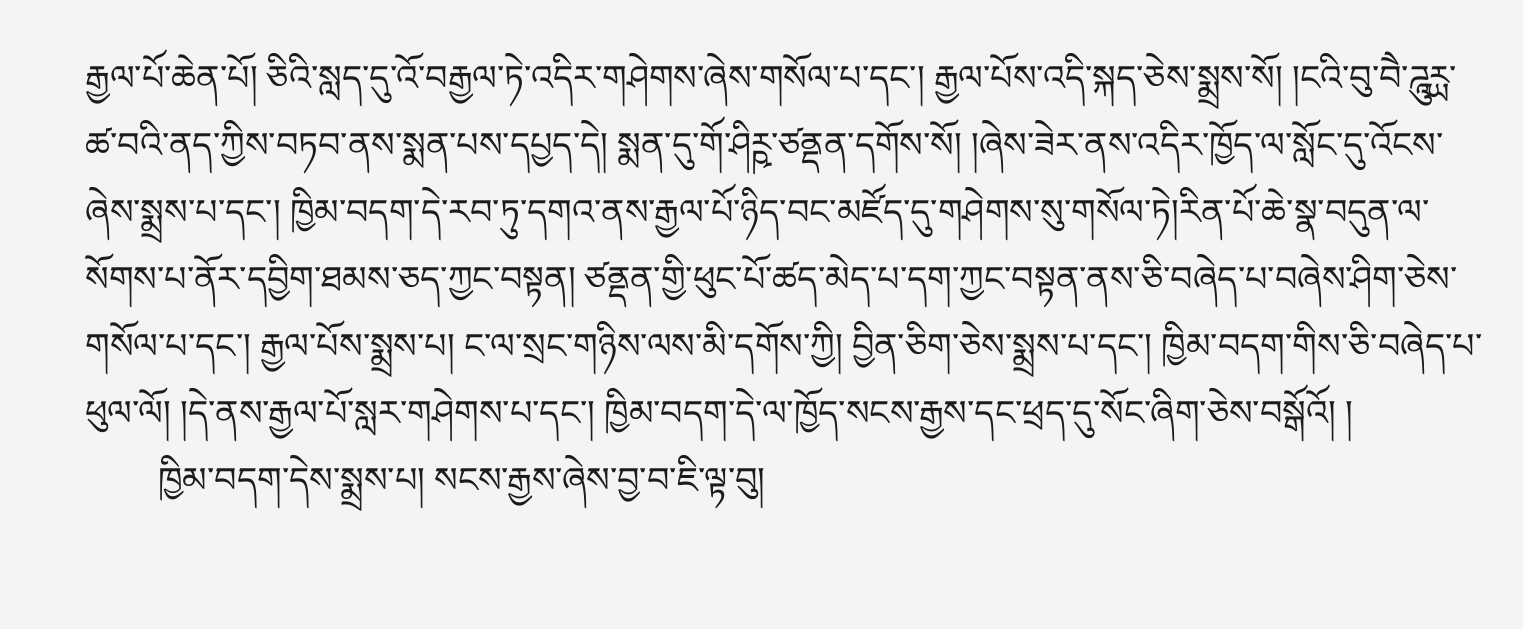རྒྱལ་པོ་ཆེན་པོ། ཅིའི་སླད་དུ་འོ་བརྒྱལ་ཏེ་འདིར་གཤེགས་ཞེས་གསོལ་པ་དང་། རྒྱལ་པོས་འདི་སྐད་ཅེས་སྨྲས་སོ། །ངའི་བུ་བཻ་ཌཱུཪྻ་ཚ་བའི་ནད་ཀྱིས་བཏབ་ནས་སྨན་པས་དཔྱད་དེ། སྨན་དུ་གོ་ཤིཪྵ་ཙནྡན་དགོས་སོ། །ཞེས་ཟེར་ནས་འདིར་ཁྱོད་ལ་སློང་དུ་འོངས་ཞེས་སྨྲས་པ་དང་། ཁྱིམ་བདག་དེ་རབ་ཏུ་དགའ་ནས་རྒྱལ་པོ་ཉིད་བང་མཛོད་དུ་གཤེགས་སུ་གསོལ་ཏེ།རིན་པོ་ཆེ་སྣ་བདུན་ལ་སོགས་པ་ནོར་དབྱིག་ཐམས་ཅད་ཀྱང་བསྟན། ཙནྡན་གྱི་ཕུང་པོ་ཚད་མེད་པ་དག་ཀྱང་བསྟན་ནས་ཅི་བཞེད་པ་བཞེས་ཤིག་ཅེས་གསོལ་པ་དང་། རྒྱལ་པོས་སྨྲས་པ། ང་ལ་སྲང་གཉིས་ལས་མི་དགོས་ཀྱི། བྱིན་ཅིག་ཅེས་སྨྲས་པ་དང་། ཁྱིམ་བདག་གིས་ཅི་བཞེད་པ་ཕུལ་ལོ། །དེ་ནས་རྒྱལ་པོ་སླར་གཤེགས་པ་དང་། ཁྱིམ་བདག་དེ་ལ་ཁྱོད་སངས་རྒྱས་དང་ཕྲད་དུ་སོང་ཞིག་ཅེས་བསྒོའོ། །
        ཁྱིམ་བདག་དེས་སྨྲས་པ། སངས་རྒྱས་ཞེས་བྱ་བ་ཇི་ལྟ་བུ།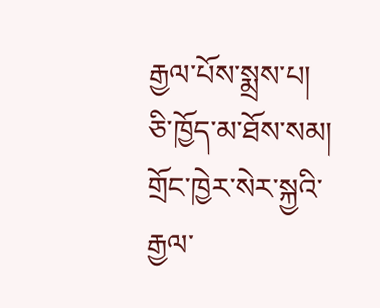རྒྱལ་པོས་སྨྲས་པ། ཅི་ཁྱོད་མ་ཐོས་སམ། གྲོང་ཁྱེར་སེར་སྐྱའི་རྒྱལ་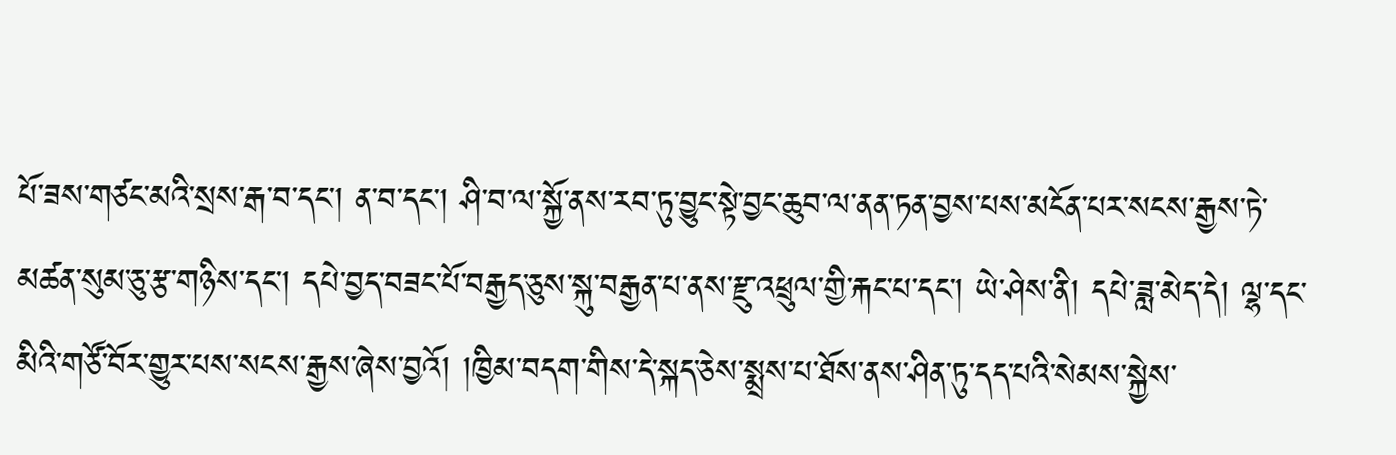པོ་ཟས་གཙང་མའི་སྲས་རྒ་བ་དང་། ན་བ་དང་། ཤི་བ་ལ་སྐྱོ་ནས་རབ་ཏུ་བྱུང་སྟེ་བྱང་ཆུབ་ལ་ནན་ཏན་བྱས་པས་མངོན་པར་སངས་རྒྱས་ཏེ་མཚན་སུམ་ཅུ་རྩ་གཉིས་དང་། དཔེ་བྱད་བཟང་པོ་བརྒྱད་ཅུས་སྐུ་བརྒྱན་པ་ནས་རྫུ་འཕྲུལ་གྱི་རྐང་པ་དང་། ཡེ་ཤེས་ནི། དཔེ་ཟླ་མེད་དེ། ལྷ་དང་མིའི་གཙོ་བོར་གྱུར་པས་སངས་རྒྱས་ཞེས་བྱའོ། །ཁྱིམ་བདག་གིས་དེ་སྐད་ཅེས་སྨྲས་པ་ཐོས་ནས་ཤིན་ཏུ་དད་པའི་སེམས་སྐྱེས་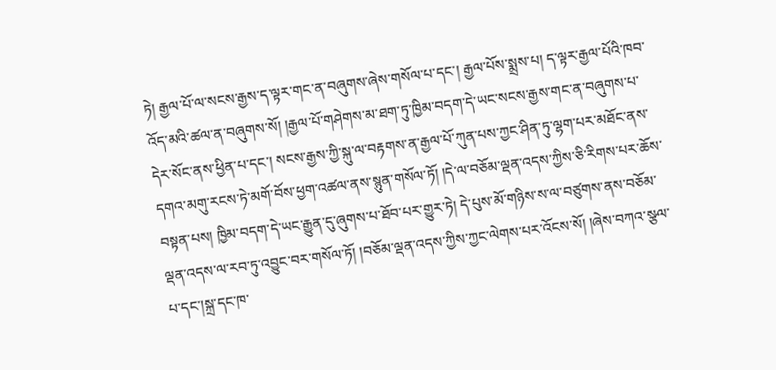ཏེ། རྒྱལ་པོ་ལ་སངས་རྒྱས་ད་ལྟར་གང་ན་བཞུགས་ཞེས་གསོལ་པ་དང་། རྒྱལ་པོས་སྨྲས་པ། ད་ལྟར་རྒྱལ་པོའི་ཁབ་འོད་མའི་ཚལ་ན་བཞུགས་སོ། །རྒྱལ་པོ་གཤེགས་མ་ཐག་ཏུ་ཁྱིམ་བདག་དེ་ཡང་སངས་རྒྱས་གང་ན་བཞུགས་པ་དེར་སོང་ནས་ཕྱིན་པ་དང་། སངས་རྒྱས་ཀྱི་སྐུ་ལ་བརྟགས་ན་རྒྱལ་པོ་ཀུན་པས་ཀྱང་ཤིན་ཏུ་ལྷག་པར་མཐོང་ནས་དགའ་མགུ་རངས་ཏེ་མགོ་བོས་ཕྱག་འཚལ་ནས་སྙུན་གསོལ་ཏོ། །དེ་ལ་བཅོམ་ལྡན་འདས་ཀྱིས་ཅི་རིགས་པར་ཆོས་བསྟན་པས། ཁྱིམ་བདག་དེ་ཡང་རྒྱུན་དུ་ཞུགས་པ་ཐོབ་པར་གྱུར་ཏེ། དེ་པུས་མོ་གཉིས་ས་ལ་བཙུགས་ནས་བཅོམ་ལྡན་འདས་ལ་རབ་ཏུ་འབྱུང་བར་གསོལ་ཏོ། །བཅོམ་ལྡན་འདས་ཀྱིས་ཀྱང་ལེགས་པར་འོངས་སོ། །ཞེས་བཀའ་སྩལ་པ་དང་།སྐྲ་དང་ཁ་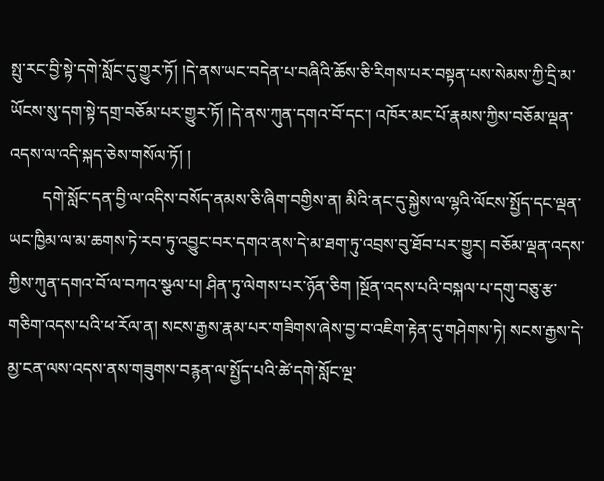སྤུ་རང་བྱི་སྟེ་དགེ་སློང་དུ་གྱུར་ཏོ། །དེ་ནས་ཡང་བདེན་པ་བཞིའི་ཆོས་ཅི་རིགས་པར་བསྟན་པས་སེམས་ཀྱི་དྲི་མ་ཡོངས་སུ་དག་སྟེ་དགྲ་བཅོམ་པར་གྱུར་ཏོ། །དེ་ནས་ཀུན་དགའ་བོ་དང་། འཁོར་མང་པོ་རྣམས་ཀྱིས་བཅོམ་ལྡན་འདས་ལ་འདི་སྐད་ཅེས་གསོལ་ཏོ། །
        དགེ་སློང་དན་བྱི་ལ་འདིས་བསོད་ནམས་ཅི་ཞིག་བགྱིས་ན། མིའི་ནང་དུ་སྐྱེས་ལ་ལྷའི་ལོངས་སྤྱོད་དང་ལྡན་ཡང་ཁྱིམ་ལ་མ་ཆགས་ཏེ་རབ་ཏུ་འབྱུང་བར་དགའ་ནས་དེ་མ་ཐག་ཏུ་འབྲས་བུ་ཐོབ་པར་གྱུར། བཅོམ་ལྡན་འདས་ཀྱིས་ཀུན་དགའ་བོ་ལ་བཀའ་སྩལ་པ། ཤིན་ཏུ་ལེགས་པར་ཉོན་ཅིག །སྔོན་འདས་པའི་བསྐལ་པ་དགུ་བཅུ་རྩ་གཅིག་འདས་པའི་ཕ་རོལ་ན། སངས་རྒྱས་རྣམ་པར་གཟིགས་ཞེས་བྱ་བ་འཇིག་རྟེན་དུ་གཤེགས་ཏེ། སངས་རྒྱས་དེ་མྱ་ངན་ལས་འདས་ནས་གཟུགས་བརྙན་ལ་སྤྱོད་པའི་ཚེ་དགེ་སློང་ལྔ་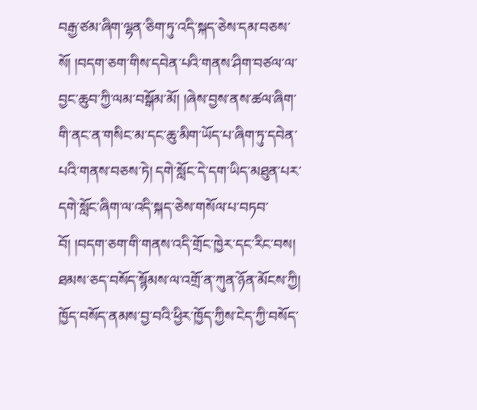བརྒྱ་ཙམ་ཞིག་ལྷན་ཅིག་ཏུ་འདི་སྐད་ཅེས་དམ་བཅས་སོ། །བདག་ཅག་གིས་དབེན་པའི་གནས་ཤིག་བཙལ་ལ་བྱང་ཆུབ་ཀྱི་ལམ་བསྒོམ་མོ། །ཞེས་བྱས་ནས་ཚལ་ཞིག་གི་ནང་ན་གསིང་མ་དང་ཆུ་མིག་ཡོད་པ་ཞིག་ཏུ་དབེན་པའི་གནས་བཅས་ཏེ། དགེ་སློང་དེ་དག་ཡིད་མཐུན་པར་དགེ་སློང་ཞིག་ལ་འདི་སྐད་ཅེས་གསོལ་པ་བཏབ་བོ། །བདག་ཅག་གི་གནས་འདི་གྲོང་ཁྱེར་དང་རིང་བས། ཐམས་ཅད་བསོད་སྙོམས་ལ་འགྲོ་ན་ཀུན་ཉོན་མོངས་ཀྱི། ཁྱོད་བསོད་ནམས་བྱ་བའི་ཕྱིར་ཁྱོད་ཀྱིས་ངེད་ཀྱི་བསོད་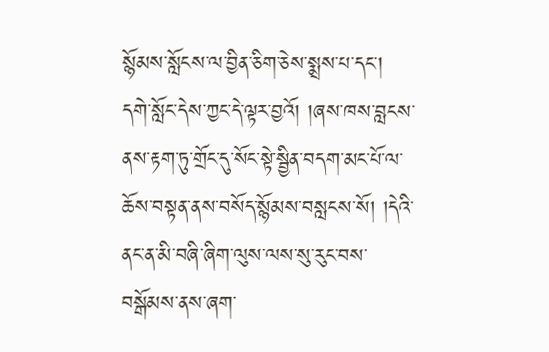སྙོམས་སློངས་ལ་བྱིན་ཅིག་ཅེས་སྨྲས་པ་དང་། དགེ་སློང་དེས་ཀྱང་དེ་ལྟར་བྱའོ། །ཞས་ཁས་བླངས་ནས་རྟག་ཏུ་གྲོང་དུ་སོང་སྟེ་སྦྱིན་བདག་མང་པོ་ལ་ཆོས་བསྟན་ནས་བསོད་སྙོམས་བསླངས་སོ། །དེའི་ནང་ན་མི་བཞི་ཞིག་ལུས་ལས་སུ་རུང་བས་བསྒོམས་ནས་ཞག་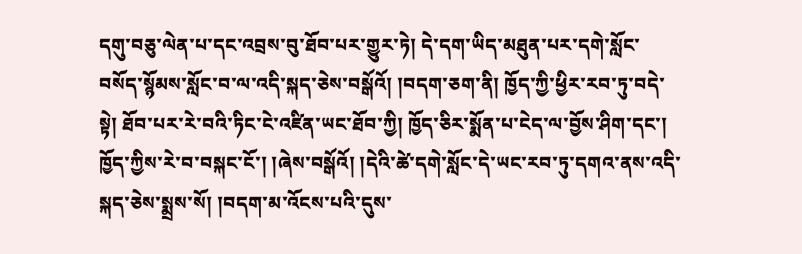དགུ་བཅུ་ལེན་པ་དང་འབྲས་བུ་ཐོབ་པར་གྱུར་ཏེ། དེ་དག་ཡིད་མཐུན་པར་དགེ་སློང་བསོད་སྙོམས་སློང་བ་ལ་འདི་སྐད་ཅེས་བསྒོའོ། །བདག་ཅག་ནི། ཁྱོད་ཀྱི་ཕྱིར་རབ་ཏུ་བདེ་སྟེ། ཐོབ་པར་རེ་བའི་ཏིང་ངེ་འཛིན་ཡང་ཐོབ་ཀྱི། ཁྱོད་ཅིར་སྨོན་པ་ངེད་ལ་བྱོས་ཤིག་དང་། ཁྱོད་ཀྱིས་རེ་བ་བསྐང་ངོ་། །ཞེས་བསྒོའོ། །དེའི་ཚེ་དགེ་སློང་དེ་ཡང་རབ་ཏུ་དགའ་ནས་འདི་སྐད་ཅེས་སྨྲས་སོ། །བདག་མ་འོངས་པའི་དུས་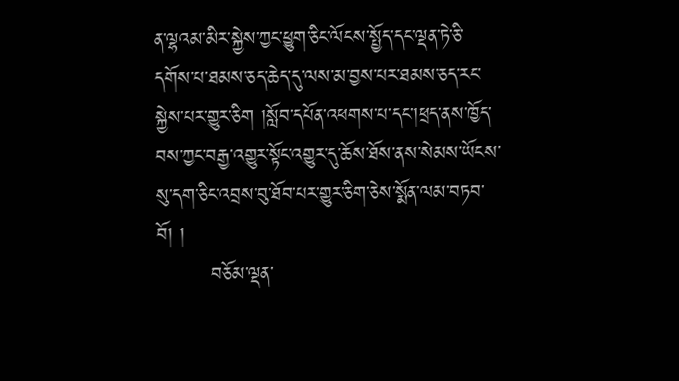ན་ལྷའམ་མིར་སྐྱེས་ཀྱང་ཕྱུག་ཅིང་ལོངས་སྤྱོད་དང་ལྡན་ཏེ་ཅི་དགོས་པ་ཐམས་ཅད་ཆེད་དུ་ལས་མ་བྱས་པར་ཐམས་ཅད་རང་སྐྱེས་པར་གྱུར་ཅིག །སློབ་དཔོན་འཕགས་པ་དང་།ཕྲད་ནས་ཁྱོད་བས་ཀྱང་བརྒྱ་འགྱུར་སྟོང་འགྱུར་དུ་ཆོས་ཐོས་ནས་སེམས་ཡོངས་སུ་དག་ཅིང་འབྲས་བུ་ཐོབ་པར་གྱུར་ཅིག་ཅེས་སྨོན་ལམ་བཏབ་བོ། །
        བཅོམ་ལྡན་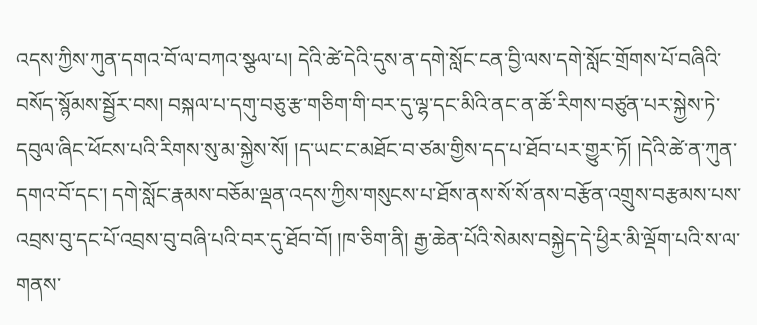འདས་ཀྱིས་ཀུན་དགའ་བོ་ལ་བཀའ་སྩལ་པ། དེའི་ཚེ་དེའི་དུས་ན་དགེ་སློང་ངན་བྱི་ལས་དགེ་སློང་གྲོགས་པོ་བཞིའི་བསོད་སྙོམས་སྦྱོར་བས། བསྐལ་པ་དགུ་བཅུ་རྩ་གཅིག་གི་བར་དུ་ལྷ་དང་མིའི་ནང་ན་ཆོ་རིགས་བཙུན་པར་སྐྱེས་ཏེ་དབུལ་ཞིང་ཕོངས་པའི་རིགས་སུ་མ་སྐྱེས་སོ། །ད་ཡང་ང་མཐོང་བ་ཙམ་གྱིས་དད་པ་ཐོབ་པར་གྱུར་ཏོ། །དེའི་ཚེ་ན་ཀུན་དགའ་བོ་དང་། དགེ་སློང་རྣམས་བཅོམ་ལྡན་འདས་ཀྱིས་གསུངས་པ་ཐོས་ནས་སོ་སོ་ནས་བརྩོན་འགྲུས་བརྩམས་པས་འབྲས་བུ་དང་པོ་འབྲས་བུ་བཞི་པའི་བར་དུ་ཐོབ་བོ། །ཁ་ཅིག་ནི། རྒྱ་ཆེན་པོའི་སེམས་བསྐྱེད་དེ་ཕྱིར་མི་ལྡོག་པའི་ས་ལ་གནས་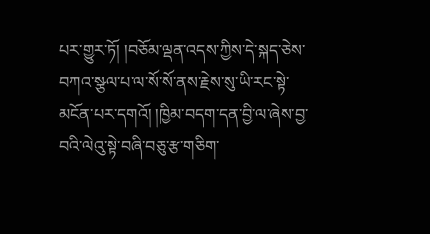པར་གྱུར་ཏོ། །བཅོམ་ལྡན་འདས་ཀྱིས་དེ་སྐད་ཅེས་བཀའ་སྩལ་པ་ལ་སོ་སོ་ནས་རྗེས་སུ་ཡི་རང་སྟེ་མངོན་པར་དགའོ། །ཁྱིམ་བདག་དན་བྱི་ལ་ཞེས་བྱ་བའི་ལེའུ་སྟེ་བཞི་བཅུ་རྩ་གཅིག་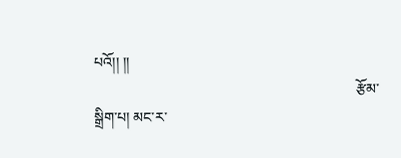པའོ།། །།
                                                                        རྩོམ་སྒྲིག་པ། མང་ར་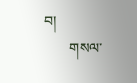བ།
       གསལ་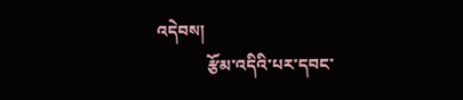འདེབས།
            རྩོམ་འདིའི་པར་དབང་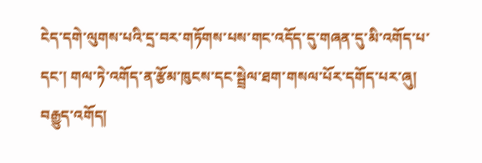ངེད་དགེ་ལུགས་པའི་དྲ་བར་གཏོགས་པས་གང་འདོད་དུ་གཞན་དུ་མི་འགོད་པ་དང་། གལ་ཏེ་འགོད་ན་རྩོམ་ཁུངས་དང་སྦྲེལ་ཐག་གསལ་པོར་དགོད་པར་ཞུ།
བརྒྱུད་འགོད།